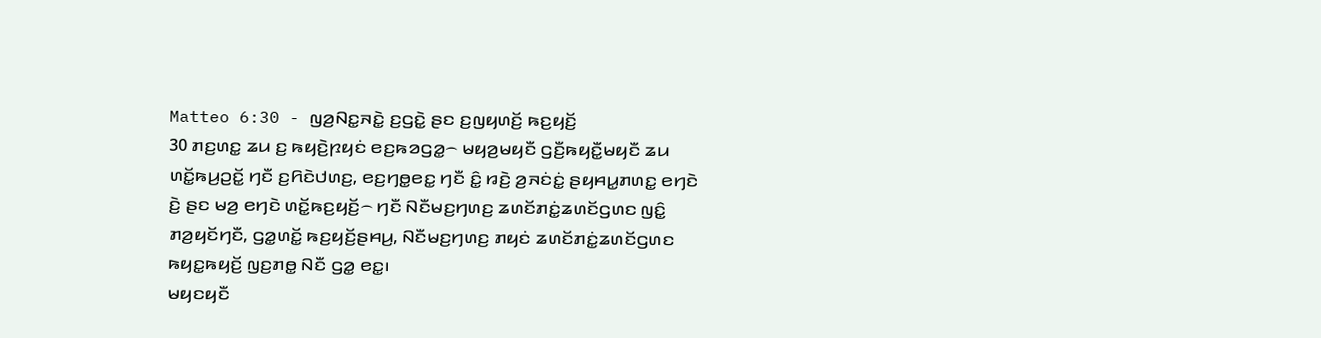Matteo 6:30 - ꤜꤤ꤬ꤡꤢ꤭ꤏꤢꤧ꤭ ꤢ꤬ꤞꤢꤧ꤭ ꤔꤢ ꤢ꤬ꤜꤟꤛꤢꤩ꤬ ꤒꤢ꤬ꤟꤢꤩ꤬
30 ꤊꤢ꤬ꤛꤢ꤭ ꤘꤣ ꤢ꤬ ꤒꤟꤢꤧ꤬ꤐꤟꤢꤦ ꤕꤢ꤬ꤒꤤꤞꤤ꤭꤮ ꤗꤟꤤ꤬ꤗꤟꤢꤪ ꤞꤢꤪ꤬ꤒꤟꤢꤪ꤭ꤗꤟꤢꤪ ꤘꤣ ꤛꤢꤩ꤭ꤒꤣ꤬ꤑꤢꤩ꤭ ꤚꤢꤪ ꤢ꤬ꤖꤢꤧꤓꤛꤢ꤬, ꤕꤢ꤬ꤚꤥ꤭ꤕꤢ꤭ ꤚꤢꤪ ꤢꤨ꤭ ꤙꤢꤧ꤬ ꤤ꤬ꤏꤢꤦꤢꤦ꤭ ꤔꤟꤌꤣ꤭ꤊꤛꤢ꤭ ꤕꤚꤢꤧ ꤢꤧ꤬ ꤔꤢ ꤗꤤ꤬ ꤕꤚꤢꤧ ꤛꤢꤩ꤭ꤒꤢ꤬ꤟꤢꤩ꤬꤮ ꤚꤢꤪ ꤡꤢꤪꤗꤢ꤬ꤚꤛꤢ꤬ ꤘꤛꤢꤩꤊꤢꤦ꤭ꤘꤛꤢꤩꤞꤛꤢ ꤜꤢꤨ꤭ ꤊꤤ꤬ꤟꤢꤩꤚꤢꤪ, ꤞꤤ꤭ꤛꤢꤩ꤭ ꤒꤢ꤬ꤟꤢꤩ꤬ꤔꤌꤣ꤬, ꤡꤢꤪꤗꤢ꤬ꤚꤛꤢ꤬ ꤊꤟꤢꤦ ꤘꤛꤢꤩꤊꤢꤦ꤭ꤘꤛꤢꤩꤞꤛꤢ ꤒꤟꤢ꤭ꤒꤟꤢꤩ꤬ ꤜꤢ꤬ꤊꤥ꤭ ꤡꤢꤪ ꤞꤤ꤭ ꤕꤢ꤭꤯
ꤗꤟꤢꤟꤢꤪ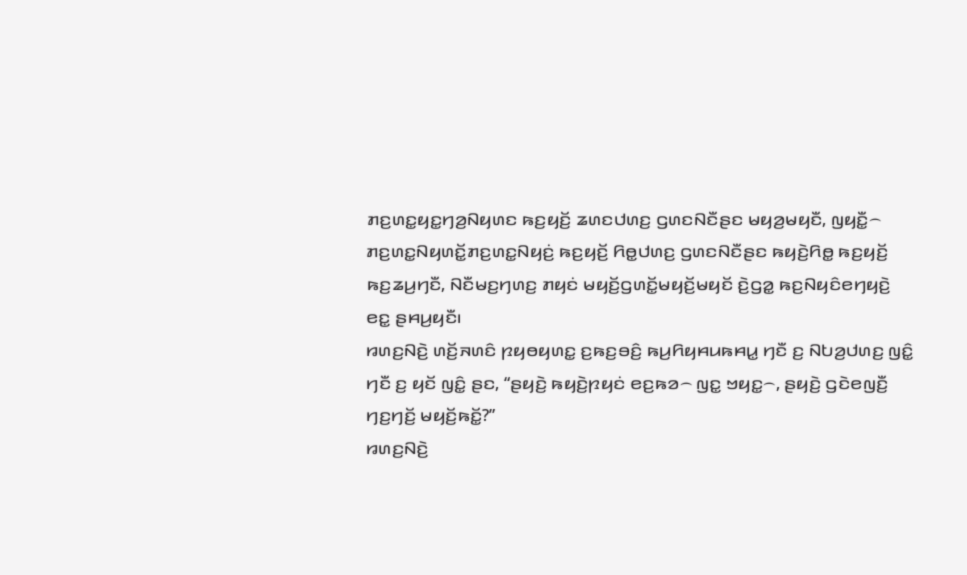ꤊꤢ꤬ꤛꤢ꤭ꤟꤢ꤭ꤚꤤ꤬ꤡꤟꤛꤢ ꤒꤢ꤬ꤟꤢꤩ꤬ ꤘꤛꤢꤓꤛꤢ꤬ ꤞꤛꤢꤡꤢꤪꤔꤢ ꤗꤟꤤ꤬ꤗꤟꤢꤪ, ꤜꤟꤢꤪ꤭꤮ ꤊꤢ꤬ꤛꤢ꤭ꤡꤟꤛꤢꤩ꤭ꤊꤢ꤬ꤛꤢ꤭ꤡꤟꤢꤦ꤬ ꤒꤢ꤬ꤟꤢꤩ꤬ ꤖꤥ꤭ꤓꤛꤢ꤬ ꤞꤛꤢꤡꤢꤪꤔꤢ ꤒꤟꤢꤧ꤬ꤖꤥ꤭ ꤒꤢ꤬ꤟꤢꤩ꤬ ꤒꤢ꤬ꤘꤣ꤬ꤚꤢꤪ, ꤡꤢꤪꤗꤢ꤬ꤚꤛꤢ꤬ ꤊꤟꤢꤦ ꤗꤟꤢꤩ꤬ꤞꤛꤢꤩ꤭ꤗꤟꤢꤩ꤬ꤗꤟꤢꤩ ꤢꤧ꤬ꤞꤤ꤭ ꤒꤢ꤬ꤡꤟꤢꤨꤕꤚꤟꤢꤧ꤬ ꤕꤢ꤭ ꤔꤌꤣ꤬ꤟꤢꤪ꤯
ꤙꤛꤢ꤬ꤡꤢꤧ꤬ ꤛꤢꤩ꤬ꤏꤛꤢꤨ ꤐꤟꤥꤟꤛꤢ꤭ ꤢ꤬ꤒꤢ꤬ꤋꤢꤨ꤬ ꤒꤣ꤬ꤖꤟꤌꤣꤒꤌꤣ꤭ ꤚꤢꤪ ꤢ꤬ ꤡꤝꤤ꤬ꤓꤛꤢ꤬ ꤜꤢꤨ꤭ ꤚꤢꤪ ꤢ꤬ ꤟꤢꤩ ꤜꤢꤨ꤭ ꤔꤢ, “ꤔꤟꤢꤧ꤬ ꤒꤟꤢꤧ꤬ꤐꤟꤢꤦ ꤕꤢ꤬ꤒꤤ꤮ ꤜꤢ꤭ ꤠꤟꤢ꤭꤮, ꤔꤟꤢꤧ꤬ ꤞꤢꤧꤕꤜꤢꤪ꤬ ꤚꤢ꤬ꤚꤢꤩ꤬ ꤗꤟꤢꤩ꤬ꤒꤢꤩ꤭?”
ꤙꤛꤢ꤬ꤡꤢꤧ꤬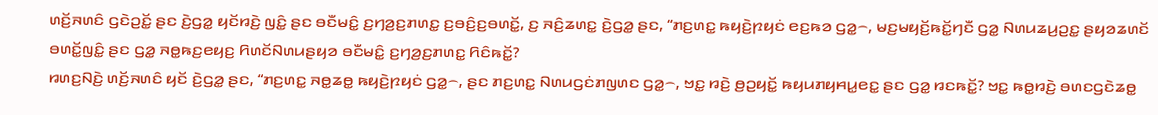ꤛꤢꤩ꤬ꤏꤛꤢꤨ ꤞꤢꤧꤑꤢꤩ꤭ ꤔꤢ ꤢꤧ꤬ꤞꤤ꤭ ꤟꤢꤩꤙꤢꤧ꤬ ꤜꤢꤨ꤭ ꤔꤢ ꤋꤢꤪꤗꤢꤨ꤭ ꤢ꤬ꤚꤤ꤬ꤢ꤬ꤊꤛꤢ꤭ ꤢ꤬ꤋꤢꤨ꤬ꤢ꤬ꤋꤛꤢꤩ꤭, ꤢ꤬ ꤏꤢꤨ꤬ꤘꤛꤢ꤭ ꤢꤧ꤬ꤞꤤ꤭ ꤔꤢ, “ꤊꤢ꤬ꤛꤢ꤭ ꤒꤟꤢꤧ꤬ꤐꤟꤢꤦ ꤕꤢ꤬ꤒꤤ ꤞꤤ꤭꤮, ꤗꤢ꤬ꤗꤟꤢꤩ꤬ꤒꤢꤩ꤭ꤚꤢꤪ ꤞꤤ꤭ ꤡꤛꤣꤘꤣ꤬ꤑꤢ꤭ ꤔꤟꤤꤘꤛꤢꤩ ꤋꤛꤢꤩ꤭ꤜꤢꤨ꤭ ꤔꤢ ꤞꤤ꤭ ꤏꤥ꤭ꤒꤢ꤬ꤕꤟꤢ꤬ ꤖꤛꤢꤩꤡꤛꤣꤔꤟꤤ ꤋꤢꤪꤗꤢꤨ꤭ ꤢ꤬ꤚꤤ꤬ꤢ꤬ꤊꤛꤢ꤭ ꤖꤢꤨꤒꤢꤩ꤭?
ꤙꤛꤢ꤬ꤡꤢꤧ꤬ ꤛꤢꤩ꤬ꤏꤛꤢꤨ ꤟꤢꤩ ꤢꤧ꤬ꤞꤤ꤭ ꤔꤢ, “ꤊꤢ꤬ꤛꤢ꤭ ꤏꤥ꤭ꤘꤥ꤭ ꤒꤟꤢꤧ꤬ꤐꤟꤢꤦ ꤞꤤ꤭꤮, ꤔꤢ ꤊꤢ꤬ꤛꤢ꤭ ꤡꤛꤣꤞꤢꤦꤊꤜꤛꤢ ꤞꤤ꤭꤮, ꤠꤢ꤭ ꤙꤢꤧ꤬ ꤥ꤬ꤑꤟꤢꤩ꤭ ꤒꤟꤣꤊꤟꤌꤣ꤭ꤕꤢ꤭ ꤔꤢ ꤞꤤ꤭ ꤙꤢꤒꤢꤩ꤭? ꤠꤢ꤭ ꤒꤥ꤭ꤙꤢꤧ꤬ ꤋꤛꤢꤞꤢꤧꤘꤥ꤭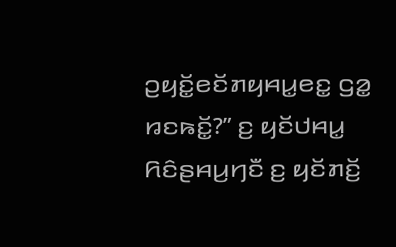ꤑꤟꤢꤩ꤭ꤕꤢꤩꤊꤟꤌꤣ꤭ꤕꤢ꤭ ꤞꤤ꤭ ꤙꤢꤒꤢꤩ꤭?” ꤢ꤬ ꤟꤢꤩꤓꤌꤣ꤭ ꤖꤢꤨꤔꤌꤣ꤬ꤚꤢꤪ ꤢ꤬ ꤟꤢꤩꤊꤢꤩ꤬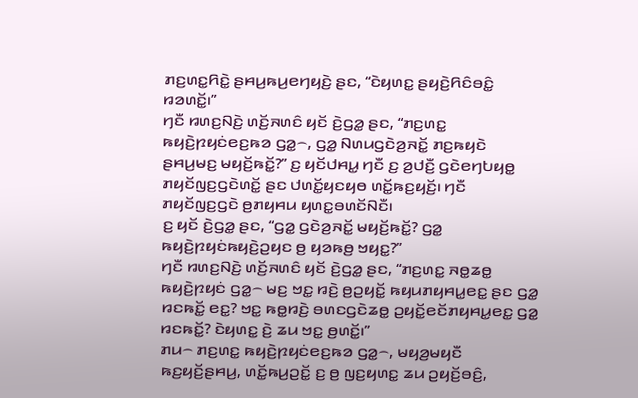ꤊꤢ꤬ꤛꤢ꤭ꤖꤢꤧ꤭ ꤔꤌꤣ꤬ꤒꤣ꤬ꤕꤚꤟꤢꤧ꤬ ꤔꤢ, “ꤢꤧꤟꤛꤢ꤭ ꤔꤟꤢꤧ꤬ꤖꤢꤨꤋꤢꤨ꤭ ꤙꤤꤛꤢꤩ꤭꤯”
ꤚꤢꤪ ꤙꤛꤢ꤬ꤡꤢꤧ꤬ ꤛꤢꤩ꤬ꤏꤛꤢꤨ ꤟꤢꤩ ꤢꤧ꤬ꤞꤤ꤭ ꤔꤢ, “ꤊꤢ꤬ꤛꤢ꤭ ꤒꤟꤢꤧ꤬ꤐꤟꤢꤦꤕꤢ꤬ꤒꤤ ꤞꤤ꤭꤮, ꤞꤤ꤭ ꤡꤛꤣꤞꤢꤧꤤ꤬ꤏꤢꤩ꤭ ꤊꤢ꤬ꤒꤟꤢꤧ ꤔꤌꤣ꤬ꤗꤢ꤬ ꤗꤟꤢꤩ꤬ꤒꤢꤩ꤭?” ꤢ꤬ ꤟꤢꤩꤓꤌꤣ꤭ ꤚꤢꤪ ꤢ꤬ ꤤ꤬ꤓꤢꤪ꤬ ꤞꤢꤧꤕꤚꤝꤟꤥ꤭ ꤊꤟꤢꤩꤜꤢ꤬ꤞꤢꤧꤛꤢꤩ꤭ ꤔꤢ ꤓꤛꤢꤩ꤭ꤟꤢꤟꤥ ꤛꤢꤩ꤭ꤒꤢ꤬ꤟꤢꤩ꤬꤯ ꤚꤢꤪ ꤊꤟꤢꤩꤜꤢ꤬ꤞꤢꤧ ꤥ꤬ꤊꤟꤌꤣ ꤟꤛꤢ꤭ꤋꤛꤢꤩꤡꤢꤪ꤯
ꤢ꤬ ꤟꤢꤩ ꤢꤧ꤬ꤞꤤ꤭ ꤔꤢ, “ꤞꤤ꤭ ꤞꤢꤧꤤ꤬ꤏꤢꤩ꤭ ꤗꤟꤢꤩ꤬ꤒꤢꤩ꤭? ꤞꤤ꤭ ꤒꤟꤢꤧ꤬ꤐꤟꤢꤦꤒꤟꤢꤧ꤬ꤑꤟꤢ ꤥ꤬ ꤟꤤꤒꤥ꤬ ꤠꤟꤢ꤭?”
ꤚꤢꤪ ꤙꤛꤢ꤬ꤡꤢꤧ꤬ ꤛꤢꤩ꤬ꤏꤛꤢꤨ ꤟꤢꤩ ꤢꤧ꤬ꤞꤤ꤭ ꤔꤢ, “ꤊꤢ꤬ꤛꤢ꤭ ꤏꤥ꤭ꤘꤥ꤭ ꤒꤟꤢꤧ꤬ꤐꤟꤢꤦ ꤞꤤ꤭꤮ ꤗꤢ꤬ ꤠꤢ꤭ ꤙꤢꤧ꤬ ꤥ꤬ꤑꤟꤢꤩ꤭ ꤒꤟꤣꤊꤟꤌꤣ꤭ꤕꤢ꤭ ꤔꤢ ꤞꤤ꤭ ꤙꤢꤒꤢꤩ꤭ ꤕꤢ꤭? ꤠꤢ꤭ ꤒꤥ꤭ꤙꤢꤧ꤬ ꤋꤛꤢꤞꤢꤧꤘꤥ꤭ ꤑꤟꤢꤩ꤭ꤕꤢꤩꤊꤟꤌꤣ꤭ꤕꤢ꤭ ꤞꤤ꤭ ꤙꤢꤒꤢꤩ꤭? ꤢꤧꤟꤛꤢ꤭ ꤢꤧ꤬ ꤘꤣ ꤠꤢ꤭ ꤥ꤬ꤛꤢꤩ꤭꤯”
ꤊꤣ꤮ ꤊꤢ꤬ꤛꤢ꤭ ꤒꤟꤢꤧ꤬ꤐꤟꤢꤦꤕꤢ꤬ꤒꤤ ꤞꤤ꤭꤮, ꤗꤟꤤ꤬ꤗꤟꤢꤪ ꤒꤢ꤬ꤟꤢꤩ꤬ꤔꤌꤣ꤬, ꤛꤢꤩ꤭ꤒꤣ꤬ꤑꤢꤩ꤭ ꤢ꤬ ꤥ꤬ ꤜꤢ꤬ꤟꤛꤢ꤭ ꤘꤣ ꤑꤟꤢꤩ꤬ꤋꤢꤨ꤬,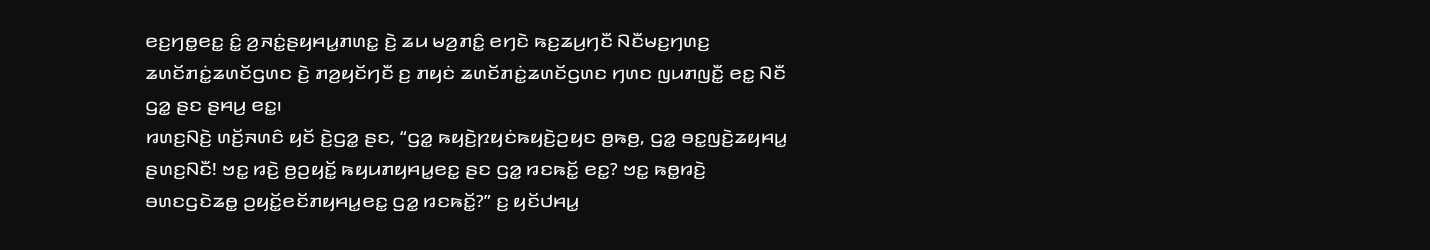ꤕꤢ꤬ꤚꤥ꤭ꤕꤢ꤭ ꤢꤨ꤭ ꤤ꤬ꤏꤢꤦ꤭ꤔꤟꤌꤣ꤭ꤊꤛꤢ꤭ ꤢꤧ꤬ ꤘꤣ ꤗꤤ꤬ꤊꤢꤨ꤭ ꤕꤚꤢꤧ ꤒꤢ꤬ꤘꤣ꤬ꤚꤢꤪ ꤡꤢꤪꤗꤢ꤬ꤚꤛꤢ꤬ ꤘꤛꤢꤩꤊꤢꤦ꤭ꤘꤛꤢꤩꤞꤛꤢ ꤢꤧ꤬ ꤊꤤ꤬ꤟꤢꤩꤚꤢꤪ ꤢ꤬ ꤊꤟꤢꤦ ꤘꤛꤢꤩꤊꤢꤦ꤭ꤘꤛꤢꤩꤞꤛꤢ ꤚꤛꤢ ꤜꤣꤊꤜꤢꤪ꤭ ꤕꤢ꤭ ꤡꤢꤪ ꤞꤤ꤭ ꤔꤢ ꤔꤌꤣ꤬ ꤕꤢ꤭꤯
ꤙꤛꤢ꤬ꤡꤢꤧ꤬ ꤛꤢꤩ꤬ꤏꤛꤢꤨ ꤟꤢꤩ ꤢꤧ꤬ꤞꤤ꤭ ꤔꤢ, “ꤞꤤ꤭ ꤒꤟꤢꤧ꤬ꤐꤟꤢꤦꤒꤟꤢꤧ꤬ꤑꤟꤢ ꤥ꤬ꤒꤥ꤬, ꤞꤤ꤭ ꤋꤢ꤭ꤜꤢꤧ꤬ꤘꤟꤌꤣ꤭ ꤔꤛꤢ꤬ꤡꤢꤪ! ꤠꤢ꤭ ꤙꤢꤧ꤬ ꤥ꤬ꤑꤟꤢꤩ꤭ ꤒꤟꤣꤊꤟꤌꤣ꤭ꤕꤢ꤭ ꤔꤢ ꤞꤤ꤭ ꤙꤢꤒꤢꤩ꤭ ꤕꤢ꤭? ꤠꤢ꤭ ꤒꤥ꤭ꤙꤢꤧ꤬ ꤋꤛꤢꤞꤢꤧꤘꤥ꤭ ꤑꤟꤢꤩ꤭ꤕꤢꤩꤊꤟꤌꤣ꤭ꤕꤢ꤭ ꤞꤤ꤭ ꤙꤢꤒꤢꤩ꤭?” ꤢ꤬ ꤟꤢꤩꤓꤌꤣ꤭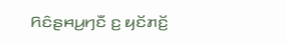ꤖꤢꤨꤔꤌꤣ꤬ꤚꤢꤪ ꤢ꤬ ꤟꤢꤩꤊꤢꤩ꤬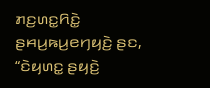ꤊꤢ꤬ꤛꤢ꤭ꤖꤢꤧ꤭ ꤔꤌꤣ꤬ꤒꤣ꤬ꤕꤚꤟꤢꤧ꤬ ꤔꤢ, “ꤢꤧꤟꤛꤢ꤭ ꤔꤟꤢꤧ꤬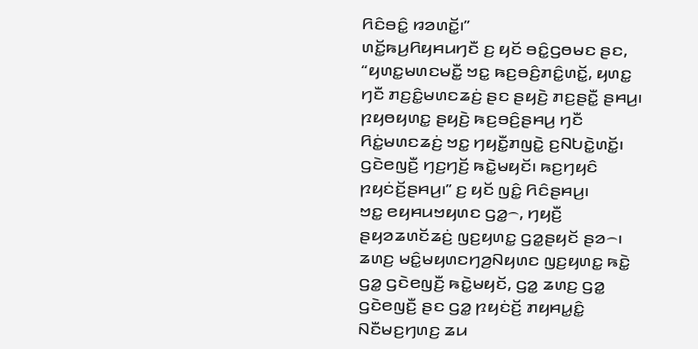ꤖꤢꤨꤋꤢꤨ꤭ ꤙꤤꤛꤢꤩ꤭꤯”
ꤛꤢꤩ꤭ꤒꤣ꤬ꤖꤟꤌꤣꤚꤢꤪ ꤢ꤬ ꤟꤢꤩ ꤋꤢꤨ꤭ꤞꤥꤗꤢ ꤔꤢ, “ꤟꤛꤢ꤭ꤗꤛꤢꤗꤢꤪ꤭ ꤠꤢ꤭ ꤒꤢ꤬ꤋꤢꤨ꤬ꤊꤢꤨ꤭ꤛꤢꤩ꤭, ꤟꤛꤢ꤭ ꤚꤢꤪ ꤊꤢ꤬ꤢꤨ꤭ꤗꤛꤢꤘꤢꤦ꤬ ꤔꤢ ꤔꤟꤢꤧ꤬ ꤊꤢ꤬ꤔꤢꤪ꤭ ꤔꤌꤣ꤬꤯ ꤐꤟꤥꤟꤛꤢ꤭ ꤔꤟꤢꤧ꤬ ꤒꤢ꤬ꤋꤢꤨ꤬ꤔꤌꤣ꤬ ꤚꤢꤪ ꤖꤢꤦ꤭ꤗꤛꤢꤘꤢꤦ꤬ ꤠꤢ꤭ ꤚꤟꤢꤪ꤭ꤊꤜꤢꤧ꤭ ꤢ꤬ꤡꤝꤢꤧ꤭ꤛꤢꤩ꤭꤯ ꤞꤢꤧꤕꤜꤢꤪ꤬ ꤚꤢ꤬ꤚꤢꤩ꤬ ꤒꤢꤧ꤭ꤗꤟꤢꤩ꤯ ꤒꤢ꤬ꤚꤟꤢꤨ ꤐꤟꤢꤦꤢꤩ꤬ꤔꤌꤣ꤬꤯” ꤢ꤬ ꤟꤢꤩ ꤜꤢꤨ꤭ ꤖꤢꤨꤔꤌꤣ꤬꤯
ꤠꤢ꤭ ꤕꤟꤌꤣꤠꤟꤛꤢ ꤞꤤ꤭꤮, ꤚꤟꤢꤪ꤬ ꤔꤟꤤꤘꤛꤢꤩꤘꤢꤦ꤬ ꤜꤢ꤬ꤟꤛꤢ꤭ ꤞꤤ꤭ꤔꤟꤢꤩ ꤔꤤ꤮꤯ ꤘꤛꤢ꤬ ꤗꤢꤨ꤭ꤗꤟꤛꤢꤚꤤ꤬ꤡꤟꤛꤢ ꤜꤢ꤬ꤟꤛꤢ꤭ ꤒꤢꤧ꤭ ꤞꤤ꤭ ꤞꤢꤧꤕꤜꤢꤪ꤬ ꤒꤢꤧ꤭ꤗꤟꤢꤩ, ꤞꤤ꤭ ꤘꤛꤢ꤬ ꤞꤤ꤭ ꤞꤢꤧꤕꤜꤢꤪ꤬ ꤔꤢ ꤞꤤ꤭ ꤐꤟꤢꤦꤢꤩ꤬ ꤊꤟꤌꤣ꤭ꤢꤨ꤭ ꤡꤢꤪꤗꤢ꤬ꤚꤛꤢ꤬ ꤘꤣ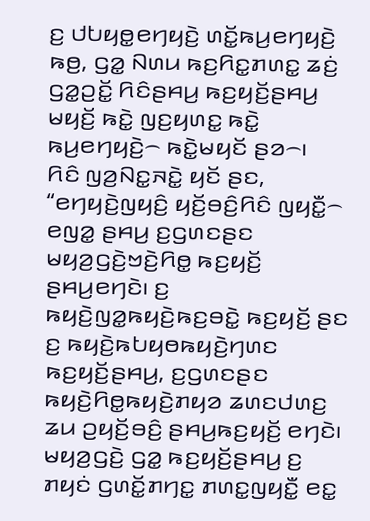ꤢ꤬ ꤓꤝꤟꤥ꤭ꤕꤚꤟꤢꤧ꤬ ꤛꤢꤩ꤭ꤒꤣ꤬ꤕꤚꤟꤢꤧ꤬ ꤒꤥ꤬, ꤞꤤ꤭ ꤡꤛꤣ ꤒꤢ꤬ꤖꤢ꤭ꤊꤛꤢ꤭ ꤘꤢꤦ꤬ ꤞꤤ꤭ꤑꤢꤩ꤭ ꤖꤢꤨꤔꤌꤣ꤬ ꤒꤢ꤬ꤟꤢꤩ꤬ꤔꤌꤣ꤬ ꤗꤟꤢꤩ꤬ ꤒꤢꤧ꤭ ꤜꤢ꤬ꤟꤛꤢ꤭ ꤒꤢꤧ꤭ ꤒꤣ꤬ꤕꤚꤟꤢꤧ꤬꤮ ꤒꤢꤧ꤭ꤗꤟꤢꤩ ꤔꤤ꤮꤯
ꤖꤢꤨ ꤜꤤ꤬ꤡꤢ꤭ꤏꤢꤧ꤭ ꤟꤢꤩ ꤔꤢ, “ꤕꤚꤟꤢꤧ꤬ꤜꤟꤢꤨ꤬ ꤟꤢꤩ꤬ꤋꤢꤨ꤬ꤖꤢꤨ ꤜꤟꤢꤪ꤭꤮ ꤕꤜꤤ꤭ ꤔꤌꤣ꤬ ꤢ꤬ꤞꤛꤢꤔꤢ ꤗꤟꤤ꤬ꤞꤢꤧ꤬ꤠꤢꤧ꤬ꤖꤥ꤭ ꤒꤢ꤬ꤟꤢꤩ꤬ ꤔꤌꤣ꤬ꤕꤚꤢꤧ꤯ ꤢ꤬ ꤒꤟꤢꤧ꤬ꤜꤤ꤭ꤒꤟꤢꤧ꤬ꤒꤢ꤬ꤋꤢꤧ꤭ ꤒꤢ꤬ꤟꤢꤩ꤬ ꤔꤢ ꤢ꤬ ꤒꤟꤢꤧ꤬ꤒꤝꤟꤥꤒꤟꤢꤧ꤬ꤚꤛꤢ ꤒꤢ꤬ꤟꤢꤩ꤬ꤔꤌꤣ꤬, ꤢ꤬ꤞꤛꤢꤔꤢ ꤒꤟꤢꤧ꤬ꤖꤥ꤭ꤒꤟꤢꤧ꤬ꤊꤟꤤ ꤘꤛꤢꤓꤛꤢ꤬ ꤘꤣ ꤑꤟꤢꤩ꤬ꤋꤢꤨ꤬ ꤔꤌꤣ꤬ꤒꤢ꤬ꤟꤢꤩ꤬ ꤕꤚꤢꤧ꤯ ꤗꤟꤤ꤬ꤞꤢꤧ꤬ ꤞꤤ꤭ ꤒꤢ꤬ꤟꤢꤩ꤬ꤔꤌꤣ꤬ ꤢ꤬ ꤊꤟꤢꤦ ꤞꤛꤢꤩ꤭ꤊꤚꤢ꤭ ꤊꤛꤢ꤭ꤜꤟꤢꤪ꤭ ꤕꤢ꤭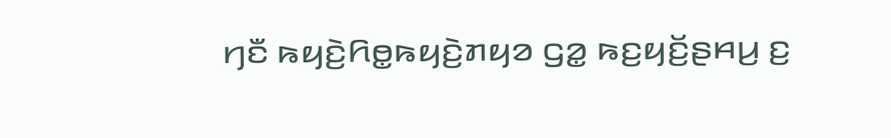ꤚꤢꤪ ꤒꤟꤢꤧ꤬ꤖꤥ꤭ꤒꤟꤢꤧ꤬ꤊꤟꤤ ꤞꤤ꤭ ꤒꤢ꤬ꤟꤢꤩ꤬ꤔꤌꤣ꤬ ꤢ꤬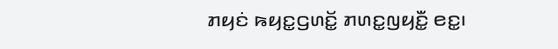ꤊꤟꤢꤦ ꤒꤟꤢ꤭ꤞꤛꤢꤩ꤭ ꤊꤛꤢ꤭ꤜꤟꤢꤪ꤭ ꤕꤢ꤭꤯